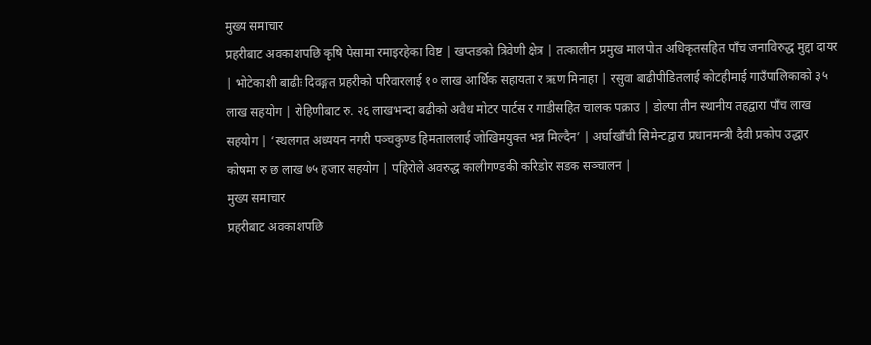मुख्य समाचार
प्रहरीबाट अवकाशपछि कृषि पेसामा रमाइरहेका विष्ट | खप्तडको त्रिवेणी क्षेत्र | तत्कालीन प्रमुख मालपोत अधिकृतसहित पाँच जनाविरुद्ध मुद्दा दायर | भोटेकाशी बाढीः दिवङ्गत प्रहरीको परिवारलाई १० लाख आर्थिक सहायता र ऋण मिनाहा | रसुवा बाढीपीडितलाई कोटहीमाई गाउँपालिकाको ३५ लाख सहयोग | रोहिणीबाट रु. २६ लाखभन्दा बढीको अवैध मोटर पार्टस र गाडीसहित चालक पक्राउ | डोल्पा तीन स्थानीय तहद्वारा पाँच लाख सहयोग | ‘स्थलगत अध्ययन नगरी पञ्चकुण्ड हिमताललाई जोखिमयुक्त भन्न मिल्दैन’ | अर्घाखाँची सिमेन्टद्वारा प्रधानमन्त्री दैवी प्रकोप उद्धार कोषमा रु छ लाख ७५ हजार सहयोग | पहिरोले अवरुद्ध कालीगण्डकी करिडोर सडक सञ्चालन |
मुख्य समाचार
प्रहरीबाट अवकाशपछि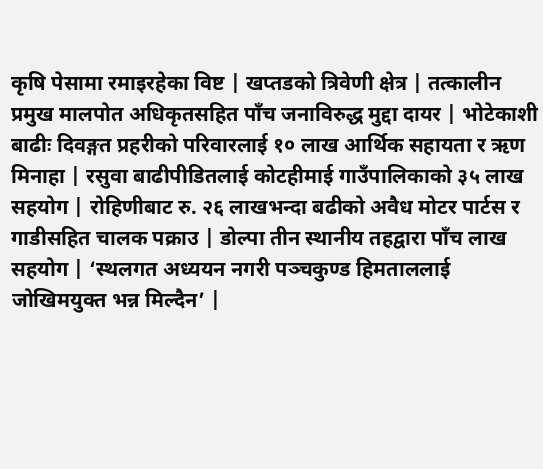कृषि पेसामा रमाइरहेका विष्ट | खप्तडको त्रिवेणी क्षेत्र | तत्कालीन प्रमुख मालपोत अधिकृतसहित पाँच जनाविरुद्ध मुद्दा दायर | भोटेकाशी बाढीः दिवङ्गत प्रहरीको परिवारलाई १० लाख आर्थिक सहायता र ऋण मिनाहा | रसुवा बाढीपीडितलाई कोटहीमाई गाउँपालिकाको ३५ लाख सहयोग | रोहिणीबाट रु. २६ लाखभन्दा बढीको अवैध मोटर पार्टस र गाडीसहित चालक पक्राउ | डोल्पा तीन स्थानीय तहद्वारा पाँच लाख सहयोग | ‘स्थलगत अध्ययन नगरी पञ्चकुण्ड हिमताललाई जोखिमयुक्त भन्न मिल्दैन’ |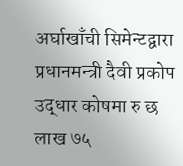अर्घाखाँची सिमेन्टद्वारा प्रधानमन्त्री दैवी प्रकोप उद्धार कोषमा रु छ लाख ७५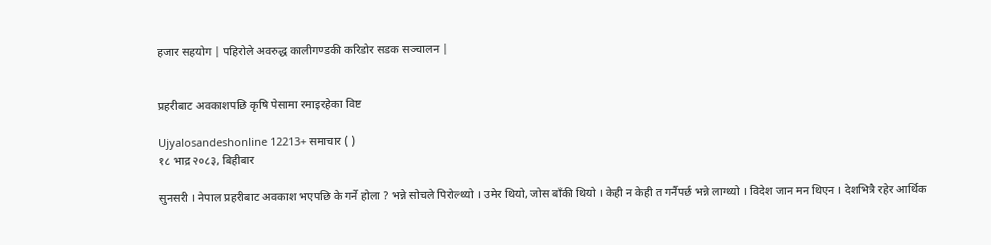हजार सहयोग | पहिरोले अवरुद्ध कालीगण्डकी करिडोर सडक सञ्चालन |


प्रहरीबाट अवकाशपछि कृषि पेसामा रमाइरहेका विष्ट

Ujyalosandeshonline 12213+ समाचार ( )
१८ भाद्र २०८३, बिहीबार

सुनसरी । नेपाल प्रहरीबाट अवकाश भएपछि के गर्ने होला ? भन्ने सोचले पिरोल्थ्यो । उमेर थियो, जोस बाँकी थियो । केही न केही त गर्नैपर्छ भन्ने लाग्थ्यो । विदेश जान मन थिएन । देशभित्रै रहेर आर्थिक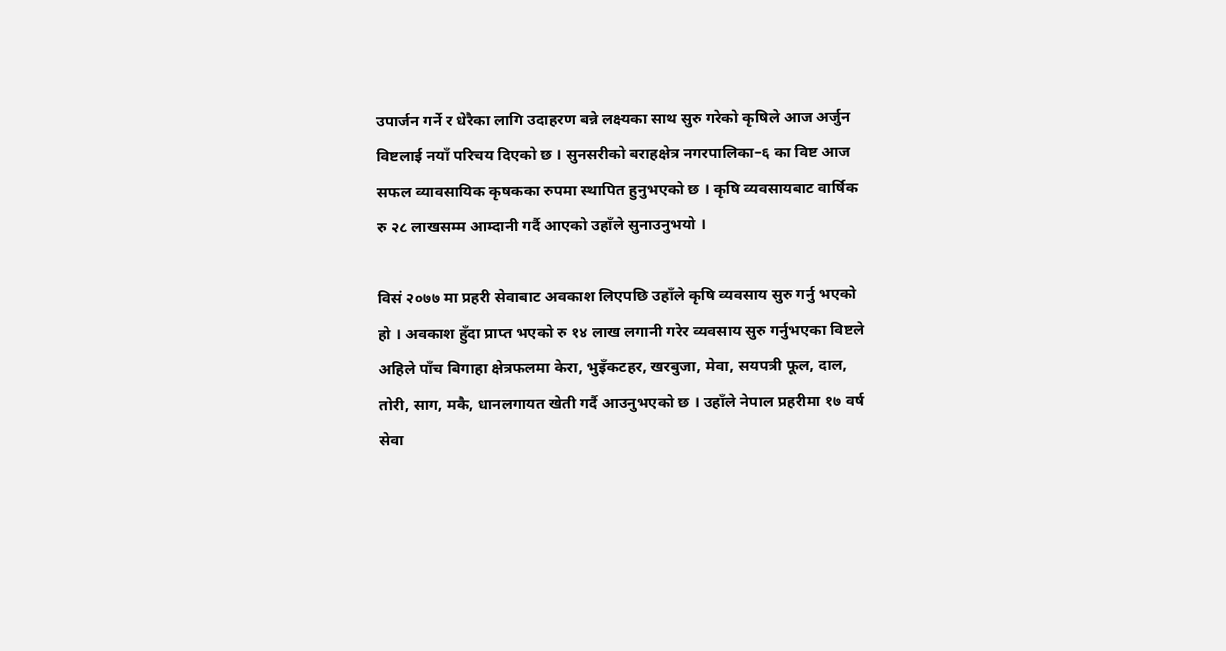उपार्जन गर्ने र धेरैका लागि उदाहरण बन्ने लक्ष्यका साथ सुरु गरेको कृषिले आज अर्जुन विष्टलाई नयाँ परिचय दिएको छ । सुनसरीको बराहक्षेत्र नगरपालिका–६ का विष्ट आज सफल व्यावसायिक कृषकका रुपमा स्थापित हुनुभएको छ । कृषि व्यवसायबाट वार्षिक रु २८ लाखसम्म आम्दानी गर्दै आएको उहाँले सुनाउनुभयो ।

विसं २०७७ मा प्रहरी सेवाबाट अवकाश लिएपछि उहाँले कृषि व्यवसाय सुरु गर्नु भएको हो । अवकाश हुँदा प्राप्त भएको रु १४ लाख लगानी गरेर व्यवसाय सुरु गर्नुभएका विष्टले अहिले पाँच बिगाहा क्षेत्रफलमा केरा, भुइँकटहर, खरबुजा, मेवा, सयपत्री फूल, दाल, तोरी, साग, मकै, धानलगायत खेती गर्दै आउनुभएको छ । उहाँले नेपाल प्रहरीमा १७ वर्ष सेवा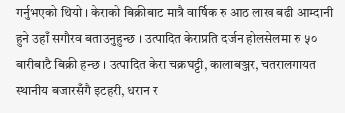गर्नुभएको थियो । केराको बिक्रीबाट मात्रै वार्षिक रु आठ लाख बढी आम्दानी हुने उहाँ सगौरव बताउनुहुन्छ । उत्पादित केराप्रति दर्जन होलसेलमा रु ५० बारीबाटै बिक्री हन्छ । उत्पादित केरा चक्रघट्टी, कालाबञ्जर, चतरालगायत स्थानीय बजारसँगै इटहरी, धरान र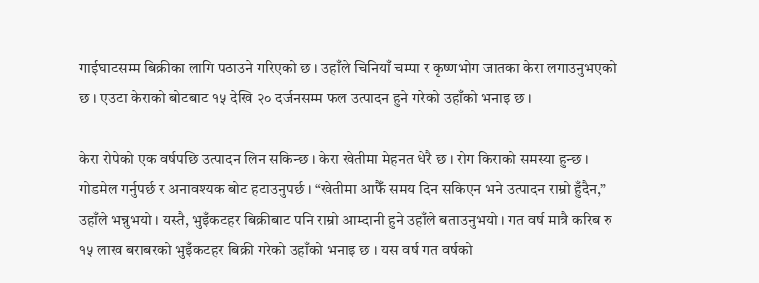गाईघाटसम्म बिक्रीका लागि पठाउने गरिएको छ । उहाँले चिनियाँ चम्पा र कृष्णभोग जातका केरा लगाउनुभएको छ । एउटा केराको बोटबाट १५ देखि २० दर्जनसम्म फल उत्पादन हुने गरेको उहाँको भनाइ छ ।

केरा रोपेको एक वर्षपछि उत्पादन लिन सकिन्छ । केरा खेतीमा मेहनत धेरै छ । रोग किराको समस्या हुन्छ । गोडमेल गर्नुपर्छ र अनावश्यक बोट हटाउनुपर्छ । “खेतीमा आफैँ समय दिन सकिएन भने उत्पादन राम्रो हुँदैन,” उहाँले भन्नुभयो । यस्तै, भुइँकटहर बिक्रीबाट पनि राम्रो आम्दानी हुने उहाँले बताउनुभयो । गत वर्ष मात्रै करिब रु १५ लाख बराबरको भुइँकटहर बिक्री गरेको उहाँको भनाइ छ । यस वर्ष गत वर्षको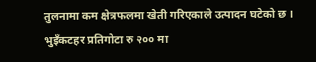तुलनामा कम क्षेत्रफलमा खेती गरिएकाले उत्पादन घटेको छ ।  भुइँकटहर प्रतिगोटा रु २०० मा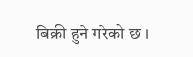बिक्री हुने गरेको छ ।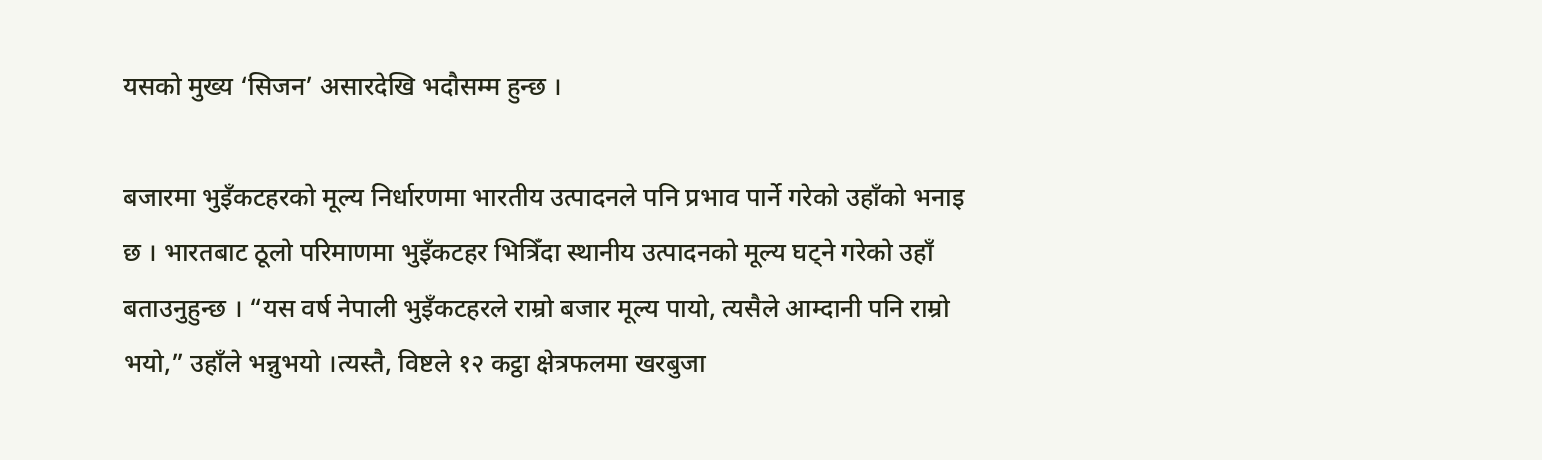यसको मुख्य ‘सिजन’ असारदेखि भदौसम्म हुन्छ ।

बजारमा भुइँकटहरको मूल्य निर्धारणमा भारतीय उत्पादनले पनि प्रभाव पार्ने गरेको उहाँको भनाइ छ । भारतबाट ठूलो परिमाणमा भुइँकटहर भित्रिँदा स्थानीय उत्पादनको मूल्य घट्ने गरेको उहाँ बताउनुहुन्छ । “यस वर्ष नेपाली भुइँकटहरले राम्रो बजार मूल्य पायो, त्यसैले आम्दानी पनि राम्रो भयो,” उहाँले भन्नुभयो ।त्यस्तै, विष्टले १२ कट्ठा क्षेत्रफलमा खरबुजा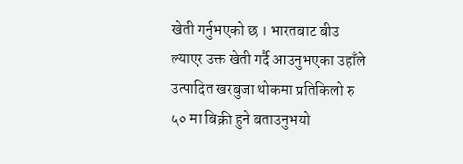खेती गर्नुभएको छ । भारतबाट बीउ ल्याएर उक्त खेती गर्दै आउनुभएका उहाँले उत्पादित खरबुजा थोकमा प्रतिकिलो रु ५० मा बिक्री हुने बताउनुभयो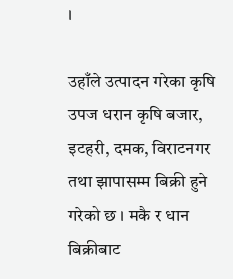।

उहाँले उत्पादन गरेका कृषि उपज धरान कृषि बजार, इटहरी, दमक, विराटनगर तथा झापासम्म बिक्री हुने गरेको छ । मकै र धान बिक्रीबाट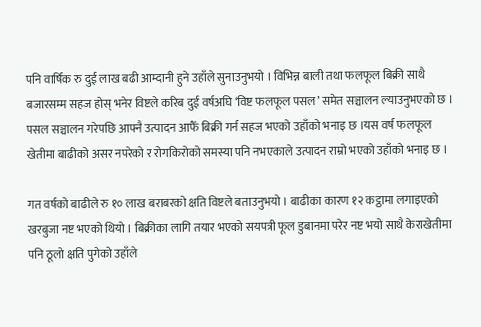पनि वार्षिक रु दुई लाख बढी आम्दानी हुने उहाँले सुनाउनुभयो । विभिन्न बाली तथा फलफूल बिक्री साथै बजारसम्म सहज होस् भनेर विष्टले करिब दुई वर्षअघि ‘विष्ट फलफूल पसल’ समेत सञ्चालन ल्याउनुभएको छ । पसल सञ्चालन गरेपछि आफ्नै उत्पादन आफैँ बिक्री गर्न सहज भएको उहाँको भनाइ छ ।यस वर्ष फलफूल खेतीमा बाढीको असर नपरेको र रोगकिरोको समस्या पनि नभएकाले उत्पादन राम्रो भएको उहाँको भनाइ छ ।

गत वर्षको बाढीले रु १० लाख बराबरको क्षति विष्टले बताउनुभयो । बाढीका कारण १२ कट्ठामा लगाइएको खरबुजा नष्ट भएको थियो । बिक्रीका लागि तयार भएको सयपत्री फूल डुबानमा परेर नष्ट भयो साथै केराखेतीमा पनि ठूलो क्षति पुगेको उहाँले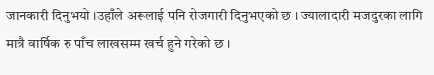जानकारी दिनुभयो ।उहाँले अरूलाई पनि रोजगारी दिनुभएको छ । ज्यालादारी मजदुरका लागि मात्रै वार्षिक रु पाँच लाखसम्म खर्च हुने गरेको छ ।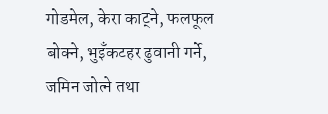गोडमेल, केरा काट्ने, फलफूल बोक्ने, भुइँकटहर ढुवानी गर्ने, जमिन जोत्ने तथा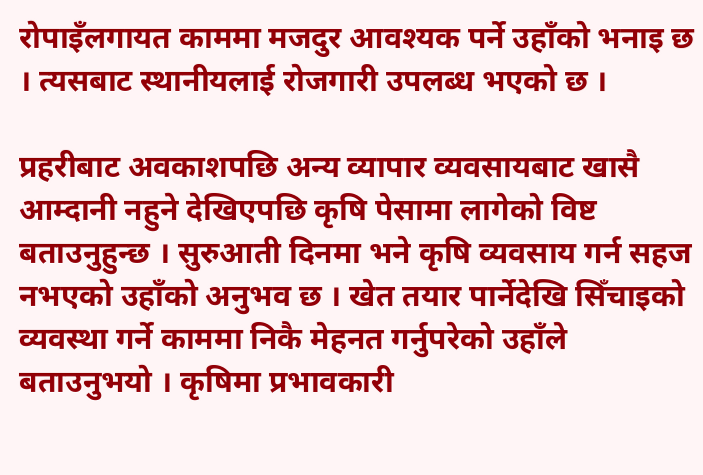रोपाइँलगायत काममा मजदुर आवश्यक पर्ने उहाँको भनाइ छ । त्यसबाट स्थानीयलाई रोजगारी उपलब्ध भएको छ ।

प्रहरीबाट अवकाशपछि अन्य व्यापार व्यवसायबाट खासै आम्दानी नहुने देखिएपछि कृषि पेसामा लागेको विष्ट बताउनुहुन्छ । सुरुआती दिनमा भने कृषि व्यवसाय गर्न सहज नभएको उहाँको अनुभव छ । खेत तयार पार्नेदेखि सिँचाइको व्यवस्था गर्ने काममा निकै मेहनत गर्नुपरेको उहाँले बताउनुभयो । कृषिमा प्रभावकारी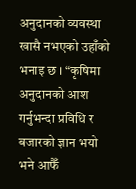अनुदानको व्यवस्था खासै नभएको उहाँको भनाइ छ । “कृषिमा अनुदानको आश गर्नुभन्दा प्रविधि र बजारको ज्ञान भयो भने आफैँ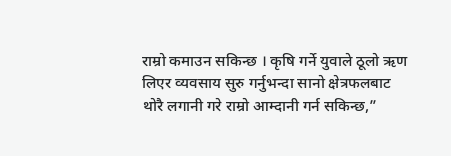राम्रो कमाउन सकिन्छ । कृषि गर्ने युवाले ठूलो ऋण लिएर व्यवसाय सुरु गर्नुभन्दा सानो क्षेत्रफलबाट थोरै लगानी गरे राम्रो आम्दानी गर्न सकिन्छ,”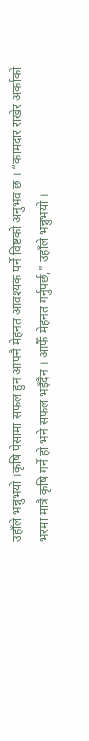उहाँले भन्नुभयो ।कृषि पेसामा सफल हुन आफ्नै मेहनत आवश्यक पर्ने विष्टको अनुभव छ । “कामदार राखेर अर्काको भरमा मात्रै कृषि गर्ने हो भने सफल भइँदैन । आफैँ मेहनत गर्नुपर्छ,” उहाँले भन्नुभयो ।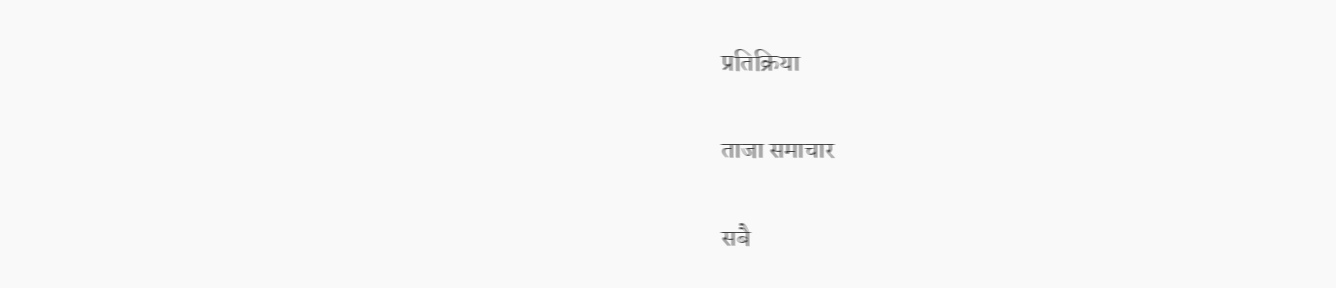प्रतिक्रिया

ताजा समाचार

सबै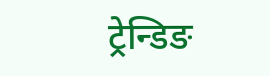ट्रेन्डिङ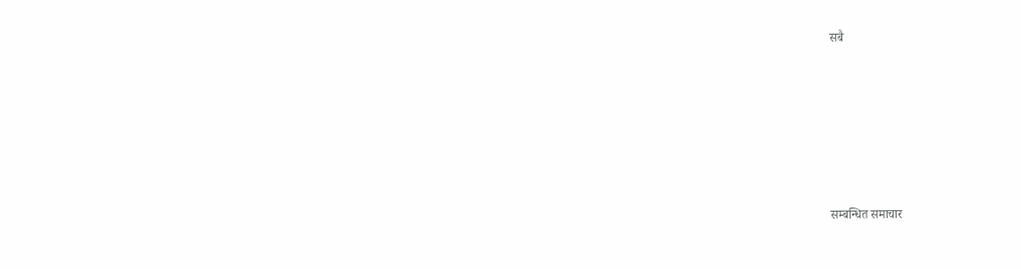सबै







सम्बन्धित समाचार